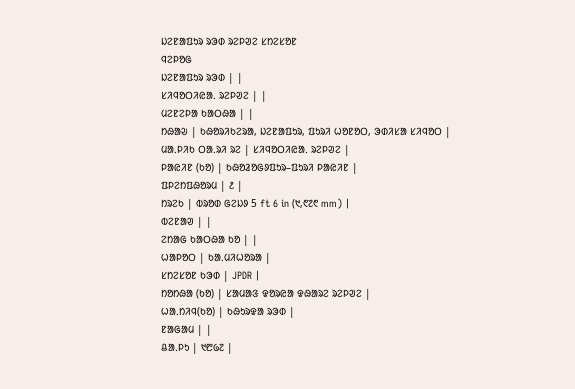ᱡᱮᱱᱟᱯᱩᱨ ᱨᱳᱰ ᱨᱮᱞᱣᱮ ᱥᱴᱮᱥᱚᱱ
ᱧᱮᱞᱚᱜ
ᱡᱮᱱᱟᱯᱩᱨ ᱨᱳᱰ | |
ᱥᱤᱧᱚᱛᱤᱭᱟᱹ ᱨᱮᱞᱣᱮ | |
ᱢᱮᱱᱮᱞᱟ ᱠᱟᱛᱷᱟ | |
ᱴᱷᱟᱶ | ᱠᱷᱚᱨᱤᱠᱮᱨᱟ, ᱡᱮᱱᱟᱯᱩᱨ, ᱯᱩᱨᱤ ᱦᱚᱱᱚᱛ, ᱳᱰᱤᱥᱟ ᱥᱤᱧᱚᱛ |
ᱢᱟᱹᱞᱤᱠ ᱛᱟᱹᱨᱤ ᱨᱮ | ᱥᱤᱧᱚᱛᱤᱭᱟᱹ ᱨᱮᱞᱣᱮ |
ᱞᱟᱭᱤᱱ (ᱠᱚ) | ᱠᱷᱚᱲᱚᱜᱽᱯᱩᱨ–ᱯᱩᱨᱤ ᱞᱟᱭᱤᱱ |
ᱯᱞᱮᱴᱯᱷᱚᱨᱢ | ᱒ |
ᱴᱨᱮᱠ | ᱵᱨᱚᱰ ᱜᱮᱡᱽ 5 ft 6 in (᱑,᱖᱗᱖ mm) |
ᱵᱮᱱᱟᱣ | |
ᱮᱴᱟᱜ ᱠᱟᱛᱷᱟ ᱠᱚ | |
ᱦᱟᱞᱚᱛ | ᱠᱟᱹᱢᱤᱦᱚᱨᱟ |
ᱥᱴᱮᱥᱚᱱ ᱠᱳᱰ | JPDR |
ᱴᱚᱴᱷᱟ (ᱠᱚ) | ᱥᱟᱢᱟᱝ ᱫᱚᱨᱭᱟ ᱫᱷᱟᱨᱮ ᱨᱮᱞᱣᱮ |
ᱦᱟᱹᱴᱤᱧ(ᱠᱚ) | ᱠᱷᱩᱨᱫᱟ ᱨᱳᱰ |
ᱱᱟᱜᱟᱢ | |
ᱪᱟᱹᱞᱩ | ᱑᱘᱙᱗ |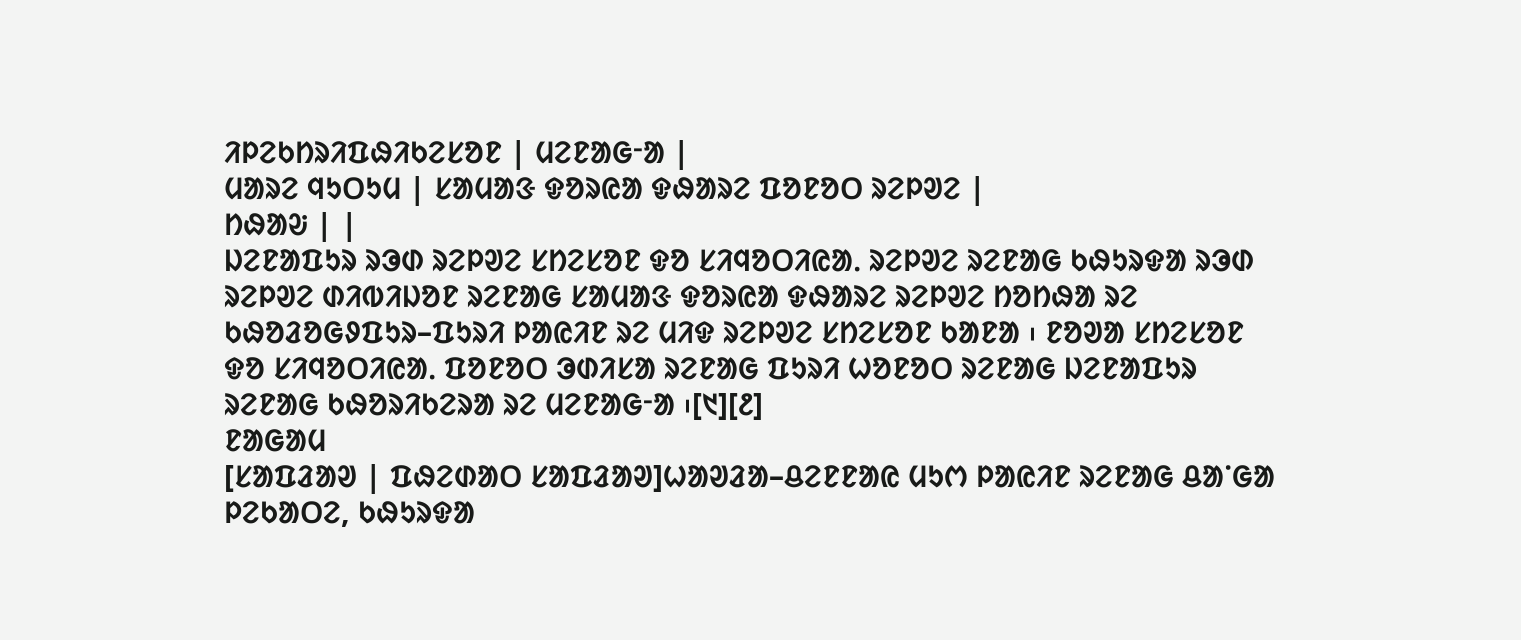ᱤᱞᱮᱠᱴᱨᱤᱯᱷᱤᱠᱮᱥᱚᱱ | ᱢᱮᱱᱟᱜᱼᱟ |
ᱢᱟᱨᱮ ᱧᱩᱛᱩᱢ | ᱥᱟᱢᱟᱝ ᱫᱚᱨᱭᱟ ᱫᱷᱟᱨᱮ ᱯᱚᱱᱚᱛ ᱨᱮᱞᱣᱮ |
ᱴᱷᱟᱶ | |
ᱡᱮᱱᱟᱯᱩᱨ ᱨᱳᱰ ᱨᱮᱞᱣᱮ ᱥᱴᱮᱥᱚᱱ ᱫᱚ ᱥᱤᱧᱚᱛᱤᱭᱟᱹ ᱨᱮᱞᱣᱮ ᱨᱮᱱᱟᱜ ᱠᱷᱩᱨᱫᱟ ᱨᱳᱰ ᱨᱮᱞᱣᱮ ᱰᱤᱵᱤᱡᱚᱱ ᱨᱮᱱᱟᱜ ᱥᱟᱢᱟᱝ ᱫᱚᱨᱭᱟ ᱫᱷᱟᱨᱮ ᱨᱮᱞᱣᱮ ᱴᱚᱴᱷᱟ ᱨᱮ ᱠᱷᱚᱲᱚᱜᱽᱯᱩᱨ–ᱯᱩᱨᱤ ᱞᱟᱭᱤᱱ ᱨᱮ ᱢᱤᱫ ᱨᱮᱞᱣᱮ ᱥᱴᱮᱥᱚᱱ ᱠᱟᱱᱟ ᱾ ᱱᱚᱣᱟ ᱥᱴᱮᱥᱚᱱ ᱫᱚ ᱥᱤᱧᱚᱛᱤᱭᱟᱹ ᱯᱚᱱᱚᱛ ᱳᱰᱤᱥᱟ ᱨᱮᱱᱟᱜ ᱯᱩᱨᱤ ᱦᱚᱱᱚᱛ ᱨᱮᱱᱟᱜ ᱡᱮᱱᱟᱯᱩᱨ ᱨᱮᱱᱟᱜ ᱠᱷᱚᱨᱤᱠᱮᱨᱟ ᱨᱮ ᱢᱮᱱᱟᱜᱼᱟ ᱾[᱑][᱒]
ᱱᱟᱜᱟᱢ
[ᱥᱟᱯᱲᱟᱣ | ᱯᱷᱮᱰᱟᱛ ᱥᱟᱯᱲᱟᱣ]ᱦᱟᱣᱲᱟ–ᱪᱮᱱᱱᱟᱭ ᱢᱩᱬ ᱞᱟᱭᱤᱱ ᱨᱮᱱᱟᱜ ᱪᱟᱸᱜᱟ ᱞᱮᱠᱟᱛᱮ, ᱠᱷᱩᱨᱫᱟ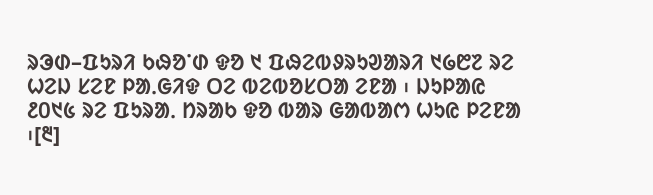ᱨᱳᱰ–ᱯᱩᱨᱤ ᱠᱷᱚᱸᱰ ᱫᱚ ᱑ ᱯᱷᱮᱵᱽᱨᱩᱣᱟᱨᱤ ᱑᱙᱘᱗ ᱨᱮ ᱦᱮᱡ ᱥᱮᱱ ᱞᱟᱹᱜᱤᱫ ᱛᱮ ᱵᱮᱵᱚᱥᱛᱟ ᱮᱱᱟ ᱾ ᱡᱩᱞᱟᱭ ᱒᱐᱑᱕ ᱨᱮ ᱯᱩᱨᱟᱹ ᱴᱨᱟᱠ ᱫᱚ ᱵᱟᱨ ᱜᱟᱵᱟᱬ ᱦᱩᱭ ᱞᱮᱱᱟ ᱾[᱓]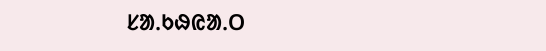ᱥᱟᱹᱠᱷᱭᱟᱹᱛ